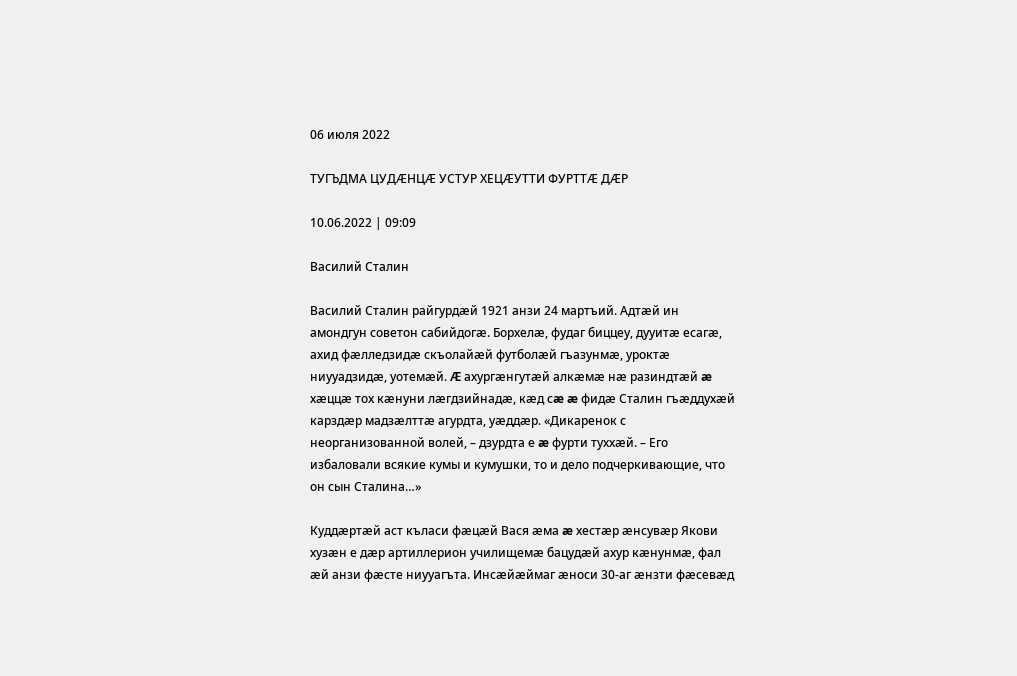06 июля 2022

ТУГЪДМА ЦУДӔНЦӔ УСТУР ХЕЦӔУТТИ ФУРТТӔ ДӔР

10.06.2022 | 09:09

Василий Сталин

Василий Сталин райгурдæй 1921 анзи 24 мартъий. Адтæй ин амондгун советон сабийдогæ. Борхелæ, фудаг биццеу, дууитæ есагæ, ахид фæлледзидæ скъолайæй футболæй гъазунмæ, уроктæ ниууадзидæ, уотемæй. Æ ахургæнгутæй алкæмæ нæ разиндтæй æ хæццæ тох кæнуни лæгдзийнадæ, кæд сæ æ фидæ Сталин гъæддухæй карздæр мадзæлттæ агурдта, уæддæр. «Дикаренок с неорганизованной волей, – дзурдта е æ фурти туххæй. – Его избаловали всякие кумы и кумушки, то и дело подчеркивающие, что он сын Сталина…»

Куддæртæй аст къласи фæцæй Вася æма æ хестæр æнсувæр Якови хузæн е дæр артиллерион училищемæ бацудæй ахур кæнунмæ, фал æй анзи фæсте ниууагъта. Инсæйæймаг æноси 30-аг æнзти фæсевæд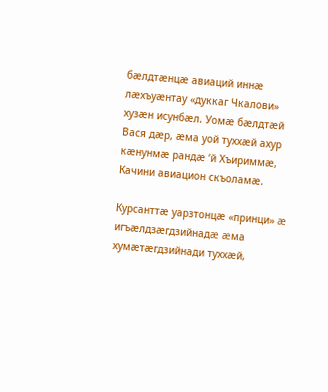бæлдтæнцæ авиаций иннæ лæхъуæнтау «дуккаг Чкалови» хузæн исунбæл. Уомæ бæлдтæй Вася дæр, æма уой туххæй ахур кæнунмæ рандæ ‘й Хъириммæ, Качини авиацион скъоламæ.

Курсанттæ уарзтонцæ «принци» æ игъæлдзæгдзийнадæ æма хумæтæгдзийнади туххæй,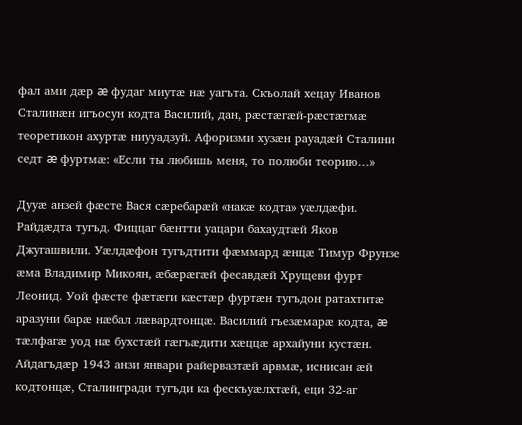фал ами дæр æ фудаг миутæ нæ уагъта. Скъолай хецау Иванов Сталинæн игъосун кодта Василий, дан, рæстæгæй-рæстæгмæ теоретикон ахуртæ ниууадзуй. Афоризми хузæн рауадæй Сталини седт æ фуртмæ: «Если ты любишь меня, то полюби теорию…»

Дууæ анзей фæсте Вася сæребарæй «накæ кодта» уæлдæфи. Райдæдта тугъд. Фиццаг бæнтти уацари бахаудтæй Яков Джугашвили. Уæлдæфон тугъдтити фæммард æнцæ Тимур Фрунзе æма Владимир Микоян, æбæрæгæй фесавдæй Хрущеви фурт Леонид. Уой фæсте фæтæги кæстæр фуртæн тугъдон ратахтитæ аразуни барæ нæбал лæвардтонцæ. Василий гъезæмарæ кодта, æ тæлфагæ уод нæ бухстæй гæгъæдити хæццæ архайуни кустæн. Айдагъдæр 1943 анзи январи райервазтæй арвмæ, иснисан æй кодтонцæ, Сталингради тугъди ка фескъуæлхтæй, еци 32-аг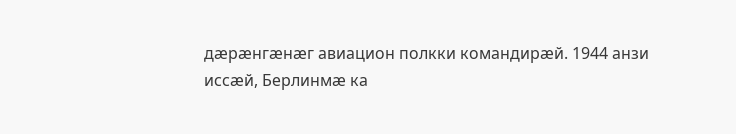дæрæнгæнæг авиацион полкки командирæй. 1944 анзи иссæй, Берлинмæ ка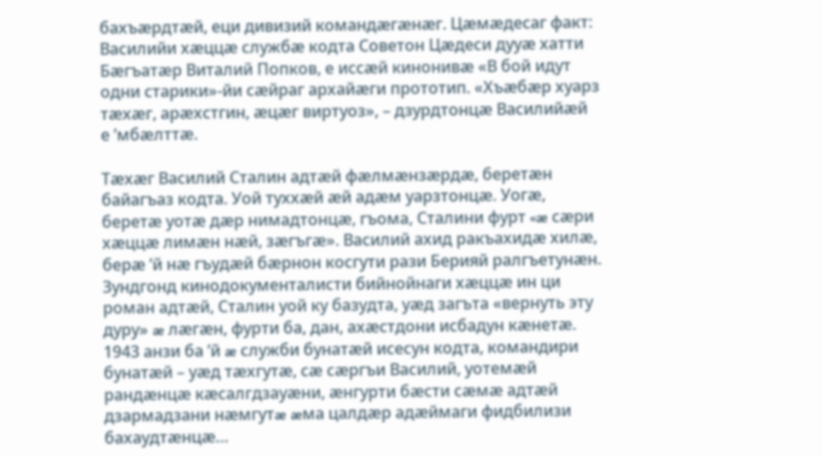бахъæрдтæй, еци дивизий командæгæнæг. Цæмæдесаг факт: Василийи хæццæ службæ кодта Советон Цæдеси дууæ хатти Бæгъатæр Виталий Попков, е иссæй кинонивæ «В бой идут одни старики»-йи сæйраг архайæги прототип. «Хъæбæр хуарз тæхæг, арæхстгин, æцæг виртуоз», – дзурдтонцæ Василийæй е ’мбæлттæ.

Тæхæг Василий Сталин адтæй фæлмæнзæрдæ, беретæн байагъаз кодта. Уой туххæй æй адæм уарзтонцæ. Уогæ, беретæ уотæ дæр нимадтонцæ, гъома, Сталини фурт «æ сæри хæццæ лимæн нæй, зæгъгæ». Василий ахид ракъахидæ хилæ, берæ ’й нæ гъудæй бæрнон косгути рази Берияй ралгъетунæн. Зундгонд кинодокументалисти бийнойнаги хæццæ ин ци роман адтæй, Сталин уой ку базудта, уæд загъта «вернуть эту дуру» æ лæгæн, фурти ба, дан, ахæстдони исбадун кæнетæ. 1943 анзи ба ’й æ служби бунатæй исесун кодта, командири бунатæй – уæд тæхгутæ, сæ сæргъи Василий, уотемæй рандæнцæ кæсалгдзауæни, æнгурти бæсти сæмæ адтæй дзармадзани нæмгутæ æма цалдæр адæймаги фидбилизи бахаудтæнцæ…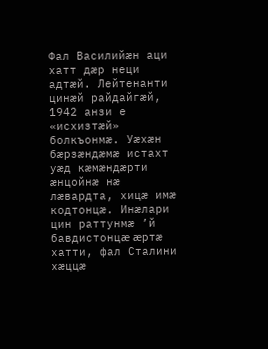Фал Василийæн аци хатт дæр неци адтæй. Лейтенанти цинæй райдайгæй, 1942 анзи е «исхизтæй» болкъонмæ. Уæхæн бæрзæндæмæ истахт уæд кæмæндæрти æнцойнæ нæ лæвардта, хицæ имæ кодтонцæ. Инæлари цин раттунмæ ’й бавдистонцæ æртæ хатти, фал Сталини хæццæ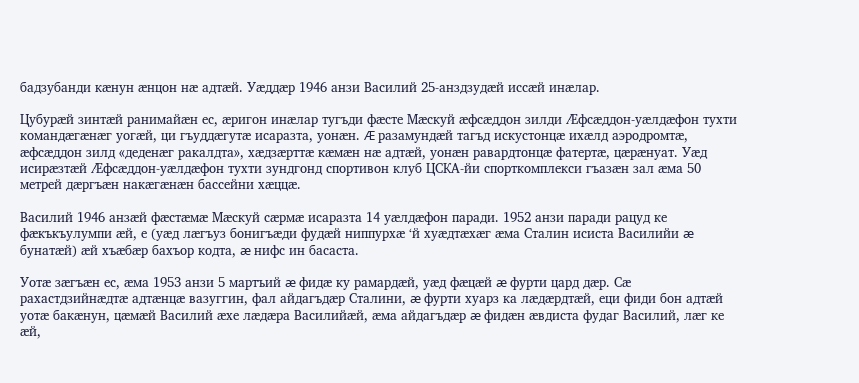бадзубанди кæнун æнцон нæ адтæй. Уæддæр 1946 анзи Василий 25-анздзудæй иссæй инæлар.

Цубурæй зинтæй ранимайæн ес, æригон инæлар тугъди фæсте Мæскуй æфсæддон зилди Æфсæддон-уæлдæфон тухти командæгæнæг уогæй, ци гъуддæгутæ исаразта, уонæн. Æ разамундæй тагъд искустонцæ ихæлд аэродромтæ, æфсæддон зилд «деденæг ракалдта», хæдзæрттæ кæмæн нæ адтæй, уонæн равардтонцæ фатертæ, цæрæнуат. Уæд исирæзтæй Æфсæддон-уæлдæфон тухти зундгонд спортивон клуб ЦСКА-йи спорткомплекси гъазæн зал æма 50 метрей дæргъæн накæгæнæн бассейни хæццæ.

Василий 1946 анзæй фæстæмæ Мæскуй сæрмæ исаразта 14 уæлдæфон паради. 1952 анзи паради рацуд ке фæкъкъулумпи æй, е (уæд лæгъуз бонигъæди фудæй ниппурхæ ‘й хуæдтæхæг æма Сталин исиста Василийи æ бунатæй) æй хъæбæр бахъор кодта, æ нифс ин басаста.

Уотæ зæгъæн ес, æма 1953 анзи 5 мартъий æ фидæ ку рамардæй, уæд фæцæй æ фурти цард дæр. Сæ рахастдзийнæдтæ адтæнцæ вазуггин, фал айдагъдæр Сталини, æ фурти хуарз ка лæдæрдтæй, еци фиди бон адтæй уотæ бакæнун, цæмæй Василий æхе лæдæра Василийæй, æма айдагъдæр æ фидæн æвдиста фудаг Василий, лæг ке æй,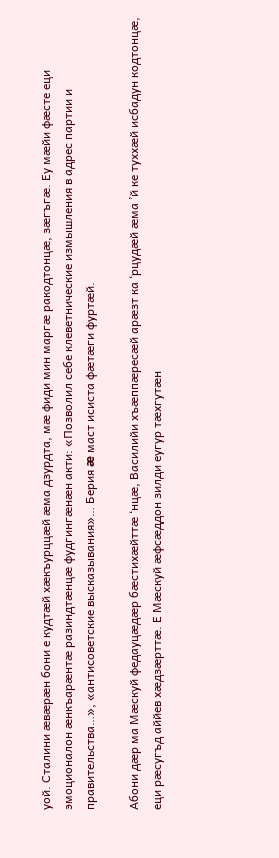уой. Сталини æвæрæн бони е кудтæй хæкъурццæй æма дзурдта, мæ фиди мин маргæ ракодтонцæ, зæгъгæ. Еу мæйи фæсте еци эмоционалон æнкъарæнтæ разиндтæнцæ фудгингæнæн акти: «Позволил себе клеветнические измышления в адрес партии и правительства…», «антисоветские высказывания»… Берия æ маст исиста фæтæги фуртæй.

Абони дæр ма Мæскуй федауцæдæр бæстихæйттæ ‘нцæ, Василийи хъæппæресæй арæзт ка ‘рцудæй æма ’й ке туххæй исбадун кодтонцæ, еци рæсугъд аййев хæдзæрттæ. Е Мæскуй æфсæддон зилди еугур тæхгутæн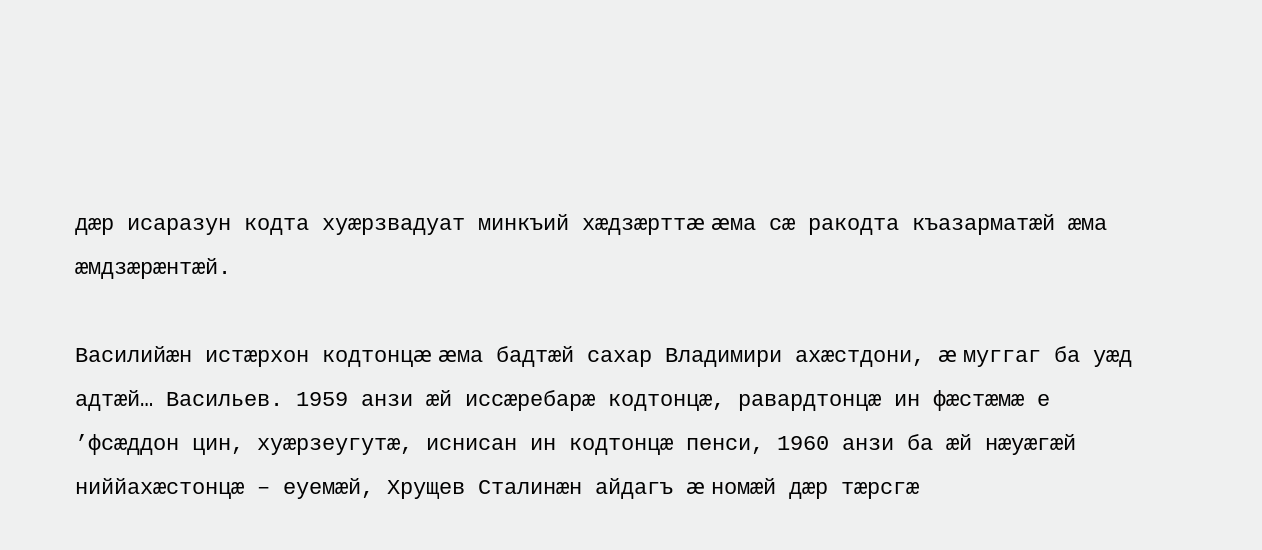дæр исаразун кодта хуæрзвадуат минкъий хæдзæрттæ æма сæ ракодта къазарматæй æма æмдзæрæнтæй.

Василийæн истæрхон кодтонцæ æма бадтæй сахар Владимири ахæстдони, æ муггаг ба уæд адтæй… Васильев. 1959 анзи æй иссæребарæ кодтонцæ, равардтонцæ ин фæстæмæ е ’фсæддон цин, хуæрзеугутæ, иснисан ин кодтонцæ пенси, 1960 анзи ба æй нæуæгæй ниййахæстонцæ – еуемæй, Хрущев Сталинæн айдагъ æ номæй дæр тæрсгæ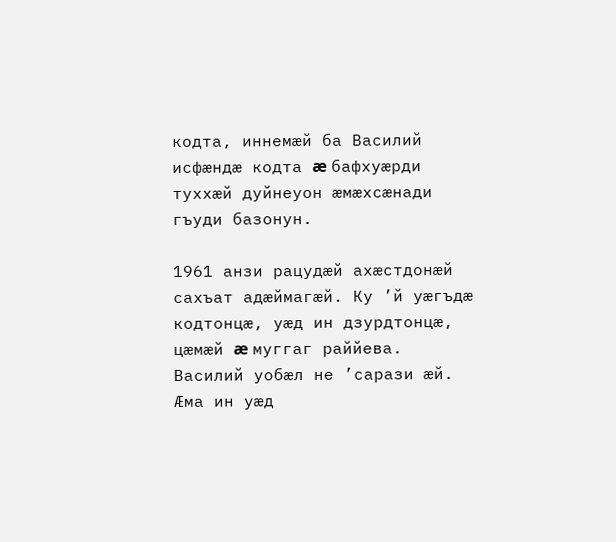кодта, иннемæй ба Василий исфæндæ кодта æ бафхуæрди туххæй дуйнеуон æмæхсæнади гъуди базонун.

1961 анзи рацудæй ахæстдонæй сахъат адæймагæй. Ку ’й уæгъдæ кодтонцæ, уæд ин дзурдтонцæ, цæмæй æ муггаг раййева. Василий уобæл не ’сарази æй. Æма ин уæд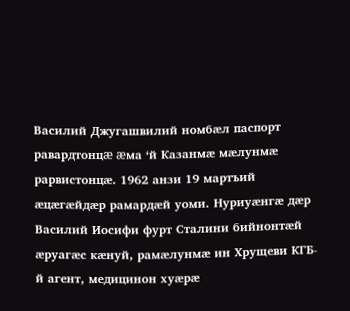Василий Джугашвилий номбæл паспорт равардтонцæ æма ‘й Казанмæ мæлунмæ рарвистонцæ. 1962 анзи 19 мартъий æцæгæйдæр рамардæй уоми. Нуриуæнгæ дæр Василий Иосифи фурт Сталини бийнонтæй æруагæс кæнуй, рамæлунмæ ин Хрущеви КГБ-й агент, медицинон хуæрæ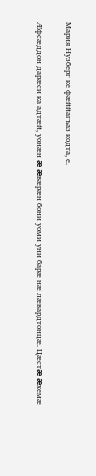Мария Нузберг ке фæййагъаз кодта, е.

Æфсæддон дарæси ка адтæй, уонæн æ æвæрæн бони уоми уни барæ нæ лæвардтонцæ. Цæстæ æхемæ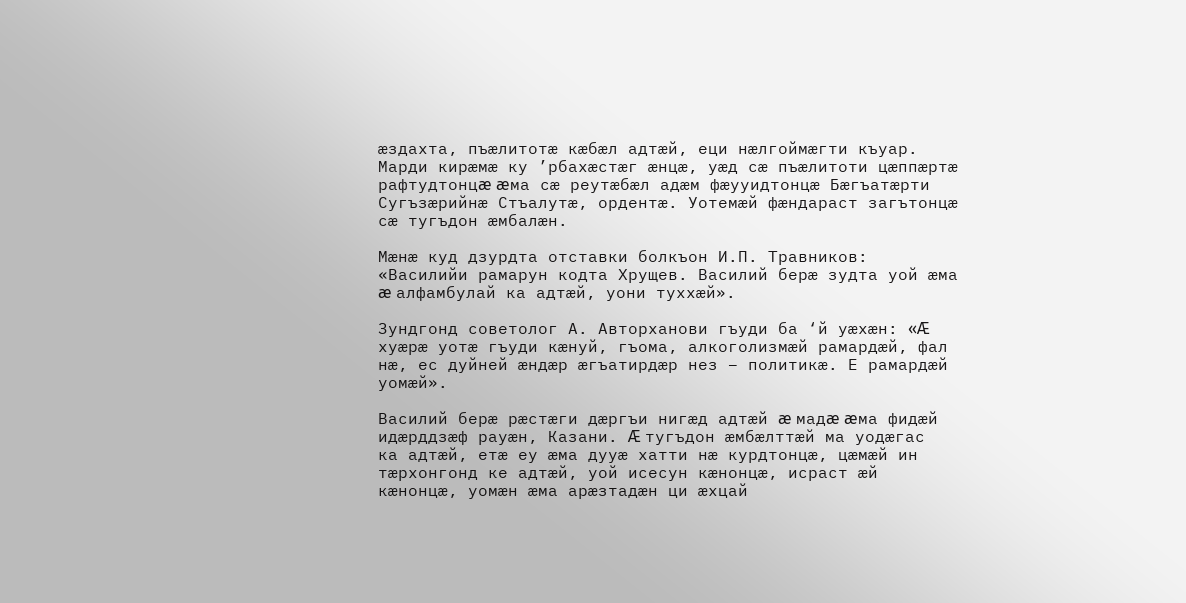æздахта, пъæлитотæ кæбæл адтæй, еци нæлгоймæгти къуар. Марди кирæмæ ку ’рбахæстæг æнцæ, уæд сæ пъæлитоти цæппæртæ рафтудтонцæ æма сæ реутæбæл адæм фæууидтонцæ Бæгъатæрти Сугъзæрийнæ Стъалутæ, ордентæ. Уотемæй фæндараст загътонцæ сæ тугъдон æмбалæн.

Мæнæ куд дзурдта отставки болкъон И.П. Травников: «Василийи рамарун кодта Хрущев. Василий берæ зудта уой æма æ алфамбулай ка адтæй, уони туххæй».

Зундгонд советолог А. Авторханови гъуди ба ‘й уæхæн: «Æ хуæрæ уотæ гъуди кæнуй, гъома, алкоголизмæй рамардæй, фал нæ, ес дуйней æндæр æгъатирдæр нез – политикæ. Е рамардæй уомæй».

Василий берæ рæстæги дæргъи нигæд адтæй æ мадæ æма фидæй идæрддзæф рауæн, Казани. Æ тугъдон æмбæлттæй ма уодæгас ка адтæй, етæ еу æма дууæ хатти нæ курдтонцæ, цæмæй ин тæрхонгонд ке адтæй, уой исесун кæнонцæ, исраст æй кæнонцæ, уомæн æма арæзтадæн ци æхцай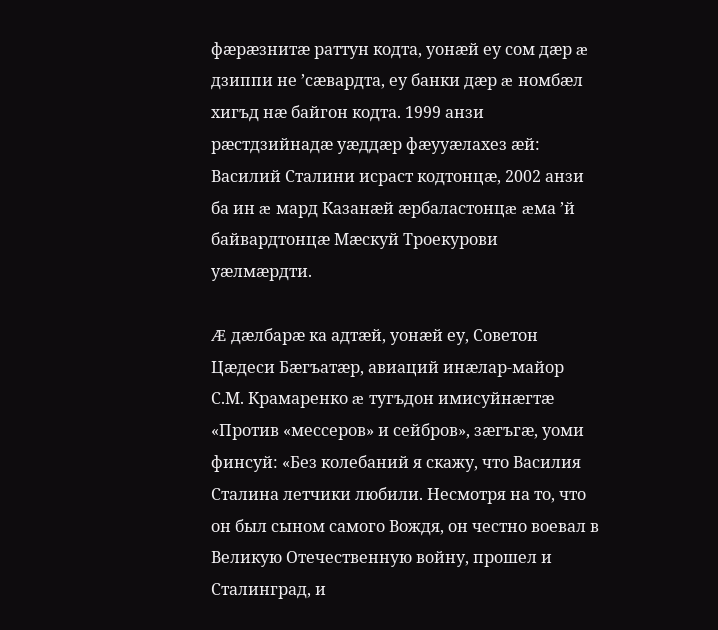фæрæзнитæ раттун кодта, уонæй еу сом дæр æ дзиппи не ’сæвардта, еу банки дæр æ номбæл хигъд нæ байгон кодта. 1999 анзи рæстдзийнадæ уæддæр фæууæлахез æй: Василий Сталини исраст кодтонцæ, 2002 анзи ба ин æ мард Казанæй æрбаластонцæ æма ’й байвардтонцæ Мæскуй Троекурови уæлмæрдти.

Æ дæлбарæ ка адтæй, уонæй еу, Советон Цæдеси Бæгъатæр, авиаций инæлар-майор С.М. Крамаренко æ тугъдон имисуйнæгтæ «Против «мессеров» и сейбров», зæгъгæ, уоми финсуй: «Без колебаний я скажу, что Василия Сталина летчики любили. Несмотря на то, что он был сыном самого Вождя, он честно воевал в Великую Отечественную войну, прошел и Сталинград, и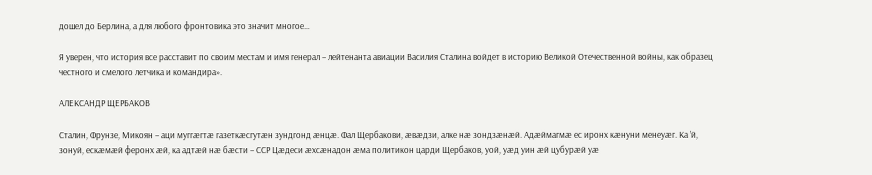дошел до Берлина, а для любого фронтовика это значит многое…

Я уверен, что история все расставит по своим местам и имя генерал – лейтенанта авиации Василия Сталина войдет в историю Великой Отечественной войны, как образец честного и смелого летчика и командира».

АЛЕКСАНДР ЩЕРБАКОВ

Сталин, Фрунзе, Микоян – аци муггæгтæ газеткæсгутæн зундгонд æнцæ. Фал Щербакови, æвæдзи, алке нæ зондзæнæй. Адæймагмæ ес иронх кæнуни менеуæг. Ка ’й, зонуй, ескæмæй феронх æй, ка адтæй нæ бæсти – ССР Цæдеси æхсæнадон æма политикон царди Щербаков, уой, уæд уин æй цубурæй уæ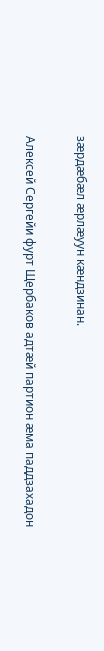зæрдæбæл æрлæуун кæндзинан.

Алексей Сергейи фурт Щербаков адтæй партион æма паддзахадон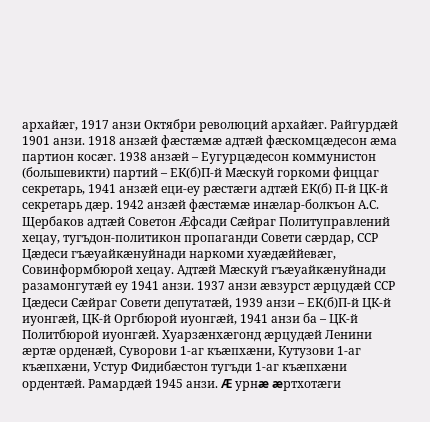архайæг, 1917 анзи Октябри революций архайæг. Райгурдæй 1901 анзи. 1918 анзæй фæстæмæ адтæй фæскомцæдесон æма партион косæг. 1938 анзæй – Еугурцæдесон коммунистон (большевикти) партий – ЕК(б)П-й Мæскуй горкоми фиццаг секретарь, 1941 анзæй еци-еу рæстæги адтæй ЕК(б) П-й ЦК-й секретарь дæр. 1942 анзæй фæстæмæ инæлар-болкъон А.С. Щербаков адтæй Советон Æфсади Сæйраг Политуправлений хецау, тугъдон-политикон пропаганди Совети сæрдар, ССР Цæдеси гъæуайкæнуйнади наркоми хуæдæййевæг, Совинформбюрой хецау. Адтæй Мæскуй гъæуайкæнуйнади разамонгутæй еу 1941 анзи. 1937 анзи æвзурст æрцудæй ССР Цæдеси Сæйраг Совети депутатæй, 1939 анзи – ЕК(б)П-й ЦК-й иуонгæй, ЦК-й Оргбюрой иуонгæй, 1941 анзи ба – ЦК-й Политбюрой иуонгæй. Хуарзæнхæгонд æрцудæй Ленини æртæ орденæй, Суворови 1-аг къæпхæни, Кутузови 1-аг къæпхæни, Устур Фидибæстон тугъди 1-аг къæпхæни ордентæй. Рамардæй 1945 анзи. Æ урнæ æртхотæги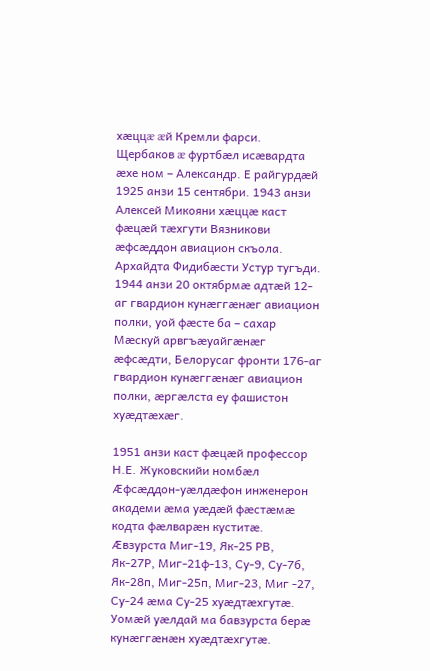хæццæ æй Кремли фарси. Щербаков æ фуртбæл исæвардта æхе ном – Александр. Е райгурдæй 1925 анзи 15 сентябри. 1943 анзи Алексей Микояни хæццæ каст фæцæй тæхгути Вязникови æфсæддон авиацион скъола. Архайдта Фидибæсти Устур тугъди. 1944 анзи 20 октябрмæ адтæй 12-аг гвардион кунæггæнæг авиацион полки, уой фæсте ба – сахар Мæскуй арвгъæуайгæнæг æфсæдти, Белорусаг фронти 176-аг гвардион кунæггæнæг авиацион полки, æргæлста еу фашистон хуæдтæхæг.

1951 анзи каст фæцæй профессор Н.Е. Жуковскийи номбæл Æфсæддон-уæлдæфон инженерон академи æма уæдæй фæстæмæ кодта фæлварæн куститæ. Æвзурста Миг-19, Як-25 РВ, Як-27Р, Миг-21ф-13, Су-9, Су-7б, Як-28п, Миг-25п, Миг-23, Миг -27, Су-24 æма Су-25 хуæдтæхгутæ. Уомæй уæлдай ма бавзурста берæ кунæггæнæн хуæдтæхгутæ.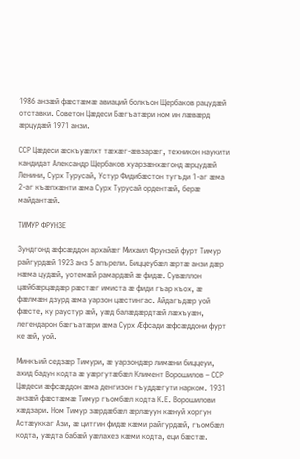1986 анзæй фæстæмæ авиаций болкъон Щербаков рацудæй отставки. Советон Цæдеси Бæгъатæри ном ин лæвæрд æрцудæй 1971 анзи.

ССР Цæдеси æскъуæлхт тæхæг-æвзарæг, техникон наукити кандидат Александр Щербаков хуарзæнхæгонд æрцудæй Ленини, Сурх Турусай, Устур Фидибæстон тугъди 1-аг æма 2-аг къæпхæнти æма Сурх Турусай ордентæй, берæ майдантæй.

ТИМУР ФРУНЗЕ

Зундгонд æфсæддон архайæг Михаил Фрунзей фурт Тимур райгурдæй 1923 анз 5 апърели. Биццеубæл æртæ анзи дæр нæма цудæй, уотемæй рамардæй æ фидæ. Сувæллон цæйбæрцæдæр рæстæг имиста æ фиди гъар къох, æ фæлмæн дзурд æма уарзон цæстингас. Айдагъдæр уой фæсте, ку раустур æй, уæд балæдæрдтæй лæхъуæн, легендарон бæгъатæри æма Сурх Æфсади æфсæддони фурт ке æй, уой.

Минкъий седзæр Тимури, æ уарзондæр лимæни биццеуи, ахид бадун кодта æ уæргутæбæл Климент Ворошилов – ССР Цæдеси æфсæддон æма денгизон гъуддæгути нарком. 1931 анзæй фæстæмæ Тимур гъомбæл кодта К.Е. Ворошилови хæдзари. Ном Тимур зæрдæбæл æрлæуун кæнуй хоргун Астæуккаг Ази, æ цитгин фидæ кæми райгурдæй, гъомбæл кодта, уæдта бабæй уæлахез кæми кодта, еци бæстæ.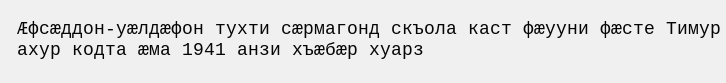Æфсæддон-уæлдæфон тухти сæрмагонд скъола каст фæууни фæсте Тимур ахур кодта æма 1941 анзи хъæбæр хуарз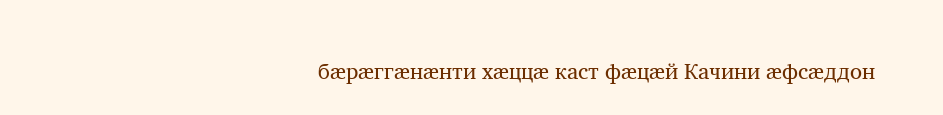бæрæггæнæнти хæццæ каст фæцæй Качини æфсæддон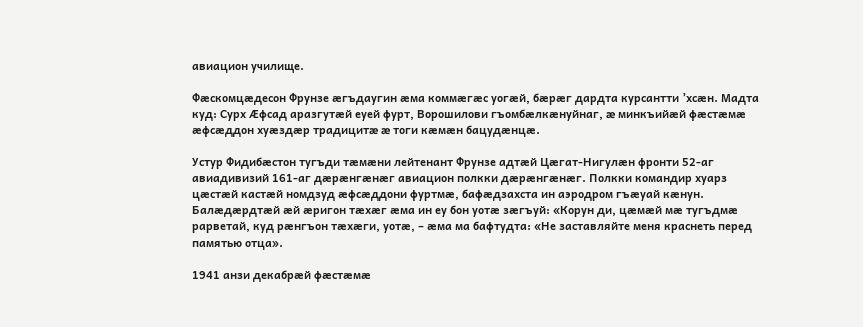авиацион училище.

Фæскомцæдесон Фрунзе æгъдаугин æма коммæгæс уогæй, бæрæг дардта курсантти ’хсæн. Мадта куд: Сурх Æфсад аразгутæй еуей фурт, Ворошилови гъомбæлкæнуйнаг, æ минкъийæй фæстæмæ æфсæддон хуæздæр традицитæ æ тоги кæмæн бацудæнцæ.

Устур Фидибæстон тугъди тæмæни лейтенант Фрунзе адтæй Цæгат-Нигулæн фронти 52-аг авиадивизий 161-аг дæрæнгæнæг авиацион полкки дæрæнгæнæг. Полкки командир хуарз цæстæй кастæй номдзуд æфсæддони фуртмæ, бафæдзахста ин аэродром гъæуай кæнун. Балæдæрдтæй æй æригон тæхæг æма ин еу бон уотæ зæгъуй: «Корун ди, цæмæй мæ тугъдмæ рарветай, куд рæнгъон тæхæги, уотæ, – æма ма бафтудта: «Не заставляйте меня краснеть перед памятью отца».

1941 анзи декабрæй фæстæмæ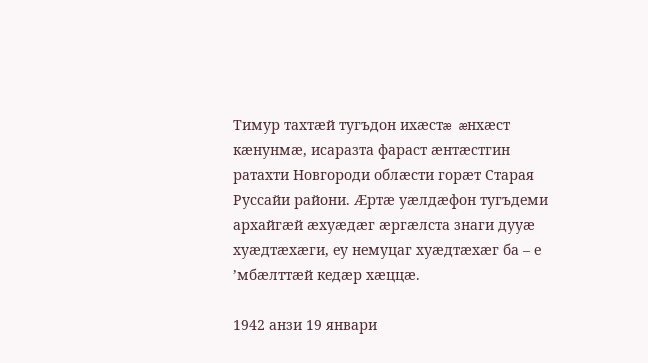Тимур тахтæй тугъдон ихæстæ æнхæст кæнунмæ, исаразта фараст æнтæстгин ратахти Новгороди облæсти горæт Старая Руссайи райони. Æртæ уæлдæфон тугъдеми архайгæй æхуæдæг æргæлста знаги дууæ хуæдтæхæги, еу немуцаг хуæдтæхæг ба – е ’мбæлттæй кедæр хæццæ.

1942 анзи 19 январи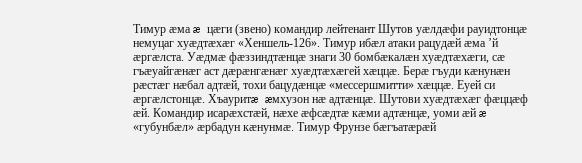Тимур æма æ цæги (звено) командир лейтенант Шутов уæлдæфи рауидтонцæ немуцаг хуæдтæхæг «Хеншель-126». Тимур ибæл атаки рацудæй æма ’й æргæлста. Уæдмæ фæззиндтæнцæ знаги 30 бомбæкалæн хуæдтæхæги, сæ гъæуайгæнæг аст дæрæнгæнæг хуæдтæхæгей хæццæ. Берæ гъуди кæнунæн рæстæг нæбал адтæй, тохи бацудæнцæ «мессершмитти» хæццæ. Еуей си æргæлстонцæ. Хъауритæ æмхузон нæ адтæнцæ. Шутови хуæдтæхæг фæццæф æй. Командир исарæхстæй, нæхе æфсæдтæ кæми адтæнцæ, уоми æй æ «губунбæл» æрбадун кæнунмæ. Тимур Фрунзе бæгъатæрæй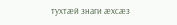тухтæй знаги æхсæз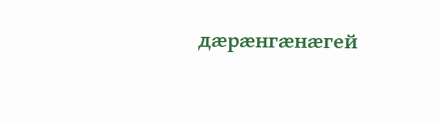дæрæнгæнæгей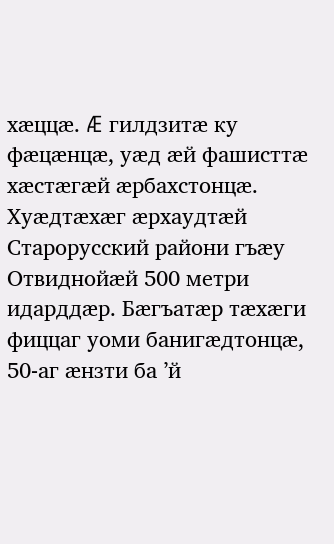хæццæ. Æ гилдзитæ ку фæцæнцæ, уæд æй фашисттæ хæстæгæй æрбахстонцæ. Хуæдтæхæг æрхаудтæй Старорусский райони гъæу Отвиднойæй 500 метри идарддæр. Бæгъатæр тæхæги фиццаг уоми банигæдтонцæ, 50-аг æнзти ба ’й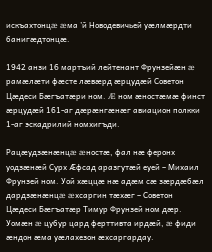искъахтонцæ æма ’й Новодевичьей уæлмæрдти банигæдтонцæ.

1942 анзи 16 мартъий лейтенант Фрунзейæн æ рамæлæти фæсте лæвæрд æрцудæй Советон Цæдеси Бæгъатæри ном. Æ ном æностæмæ финст æрцудæй 161-аг дæрæнгæнæг авиацион полкки 1-аг эскадрилий номхигъди.

Рацæудзæнæнцæ æностæ, фал нæ феронх уодзæнæй Сурх Æфсад аразгутæй еуей – Михаил Фрунзей ном. Уой хæццæ нæ адæм сæ зæрдæбæл дардзæнæнцæ æхсаргин тæхæг – Советон Цæдеси Бæгъатæр Тимур Фрунзей ном дæр. Уомæн æ цубур цард ферттивта ирдæй, æ фиди æндон æма уæлахезон æхсаргардау.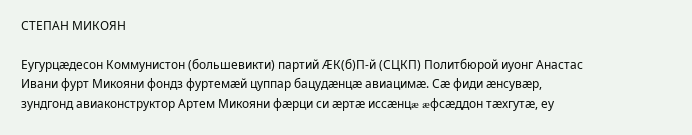СТЕПАН МИКОЯН

Еугурцæдесон Коммунистон (большевикти) партий ÆК(б)П-й (СЦКП) Политбюрой иуонг Анастас Ивани фурт Микояни фондз фуртемæй цуппар бацудæнцæ авиацимæ. Сæ фиди æнсувæр, зундгонд авиаконструктор Артем Микояни фæрци си æртæ иссæнцæ æфсæддон тæхгутæ, еу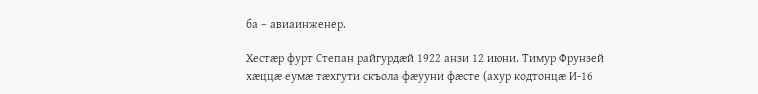ба – авиаинженер.

Хестæр фурт Степан райгурдæй 1922 анзи 12 июни. Тимур Фрунзей хæццæ еумæ тæхгути скъола фæууни фæсте (ахур кодтонцæ И-16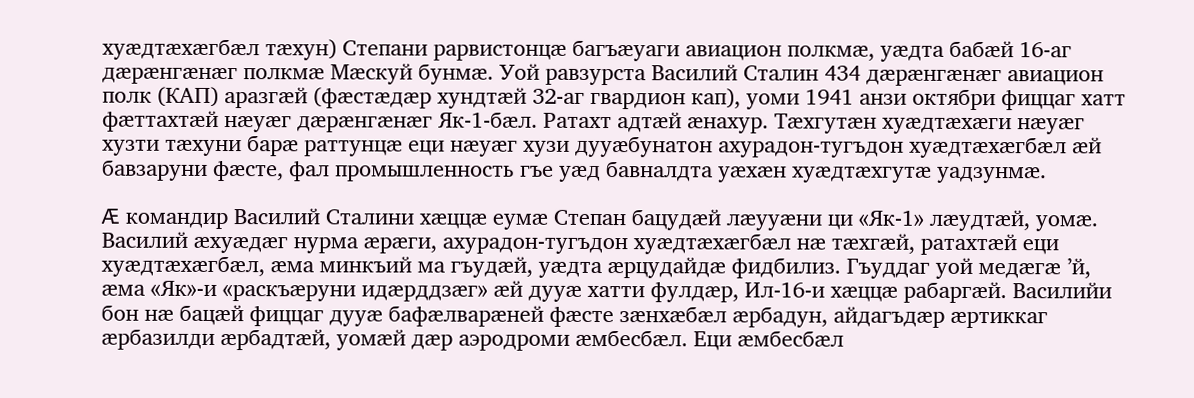хуæдтæхæгбæл тæхун) Степани рарвистонцæ багъæуаги авиацион полкмæ, уæдта бабæй 16-аг дæрæнгæнæг полкмæ Мæскуй бунмæ. Уой равзурста Василий Сталин 434 дæрæнгæнæг авиацион полк (КАП) аразгæй (фæстæдæр хундтæй 32-аг гвардион кап), уоми 1941 анзи октябри фиццаг хатт фæттахтæй нæуæг дæрæнгæнæг Як-1-бæл. Ратахт адтæй æнахур. Тæхгутæн хуæдтæхæги нæуæг хузти тæхуни барæ раттунцæ еци нæуæг хузи дууæбунатон ахурадон-тугъдон хуæдтæхæгбæл æй бавзаруни фæсте, фал промышленность гъе уæд бавналдта уæхæн хуæдтæхгутæ уадзунмæ.

Æ командир Василий Сталини хæццæ еумæ Степан бацудæй лæууæни ци «Як-1» лæудтæй, уомæ. Василий æхуæдæг нурма æрæги, ахурадон-тугъдон хуæдтæхæгбæл нæ тæхгæй, ратахтæй еци хуæдтæхæгбæл, æма минкъий ма гъудæй, уæдта æрцудайдæ фидбилиз. Гъуддаг уой медæгæ ’й, æма «Як»-и «раскъæруни идæрддзæг» æй дууæ хатти фулдæр, Ил-16-и хæццæ рабаргæй. Василийи бон нæ бацæй фиццаг дууæ бафæлварæней фæсте зæнхæбæл æрбадун, айдагъдæр æртиккаг æрбазилди æрбадтæй, уомæй дæр аэродроми æмбесбæл. Еци æмбесбæл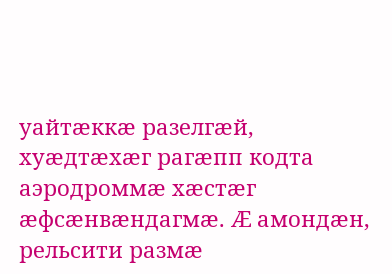уайтæккæ разелгæй, хуæдтæхæг рагæпп кодта аэродроммæ хæстæг æфсæнвæндагмæ. Æ амондæн, рельсити размæ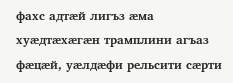фахс адтæй лигъз æма хуæдтæхæгæн трамплини агъаз фæцæй, уæлдæфи рельсити сæрти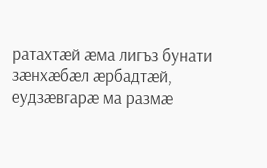ратахтæй æма лигъз бунати зæнхæбæл æрбадтæй, еудзæвгарæ ма размæ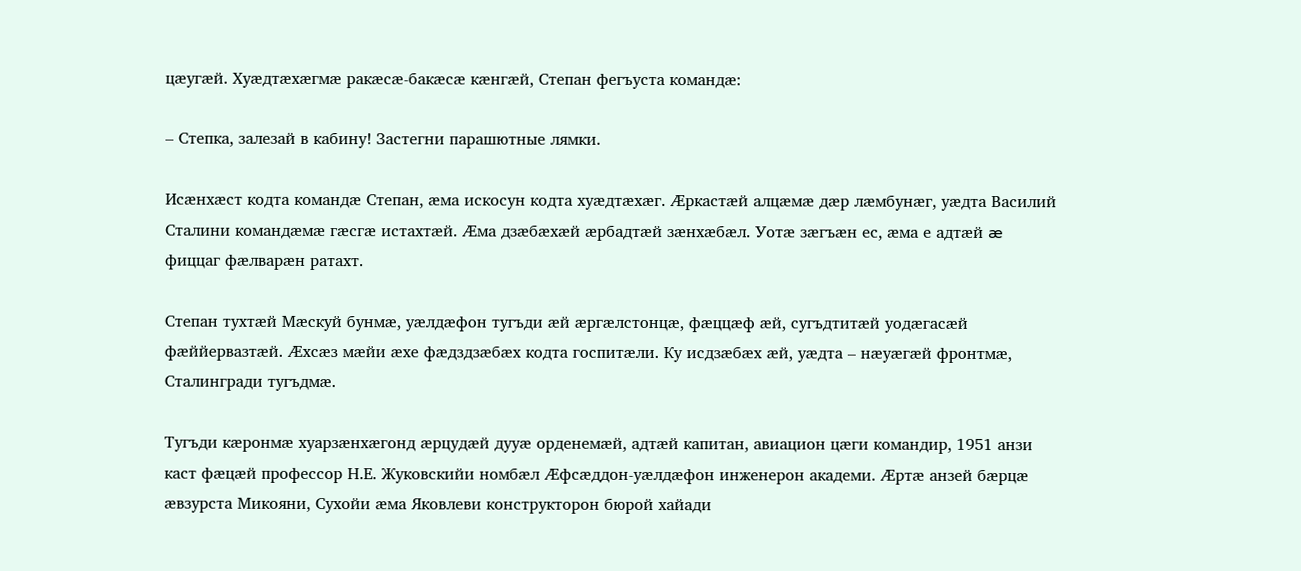цæугæй. Хуæдтæхæгмæ ракæсæ-бакæсæ кæнгæй, Степан фегъуста командæ:

– Степка, залезай в кабину! Застегни парашютные лямки.

Исæнхæст кодта командæ Степан, æма искосун кодта хуæдтæхæг. Æркастæй алцæмæ дæр лæмбунæг, уæдта Василий Сталини командæмæ гæсгæ истахтæй. Æма дзæбæхæй æрбадтæй зæнхæбæл. Уотæ зæгъæн ес, æма е адтæй æ фиццаг фæлварæн ратахт.

Степан тухтæй Мæскуй бунмæ, уæлдæфон тугъди æй æргæлстонцæ, фæццæф æй, сугъдтитæй уодæгасæй фæййервазтæй. Æхсæз мæйи æхе фæдздзæбæх кодта госпитæли. Ку исдзæбæх æй, уæдта – нæуæгæй фронтмæ, Сталингради тугъдмæ.

Тугъди кæронмæ хуарзæнхæгонд æрцудæй дууæ орденемæй, адтæй капитан, авиацион цæги командир, 1951 анзи каст фæцæй профессор Н.Е. Жуковскийи номбæл Æфсæддон-уæлдæфон инженерон академи. Æртæ анзей бæрцæ æвзурста Микояни, Сухойи æма Яковлеви конструкторон бюрой хайади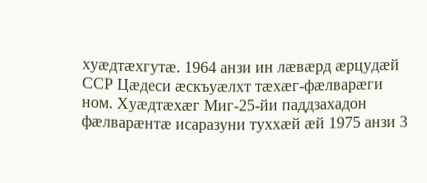хуæдтæхгутæ. 1964 анзи ин лæвæрд æрцудæй ССР Цæдеси æскъуæлхт тæхæг-фæлварæги ном. Хуæдтæхæг Миг-25-йи паддзахадон фæлварæнтæ исаразуни туххæй æй 1975 анзи 3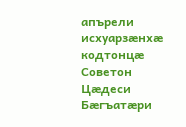апърели исхуарзæнхæ кодтонцæ Советон Цæдеси Бæгъатæри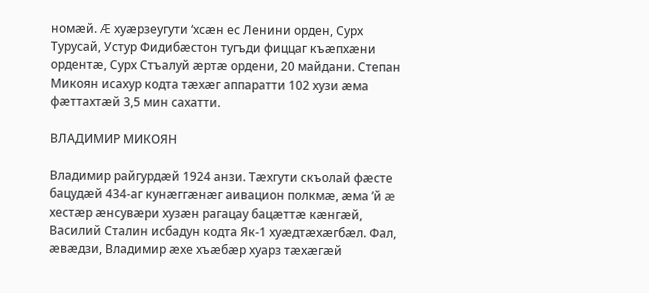номæй. Æ хуæрзеугути ‘хсæн ес Ленини орден, Сурх Турусай, Устур Фидибæстон тугъди фиццаг къæпхæни ордентæ, Сурх Стъалуй æртæ ордени, 20 майдани. Степан Микоян исахур кодта тæхæг аппаратти 102 хузи æма фæттахтæй 3,5 мин сахатти.

ВЛАДИМИР МИКОЯН

Владимир райгурдæй 1924 анзи. Тæхгути скъолай фæсте бацудæй 434-аг кунæггæнæг аивацион полкмæ, æма ’й æ хестæр æнсувæри хузæн рагацау бацæттæ кæнгæй, Василий Сталин исбадун кодта Як-1 хуæдтæхæгбæл. Фал, æвæдзи, Владимир æхе хъæбæр хуарз тæхæгæй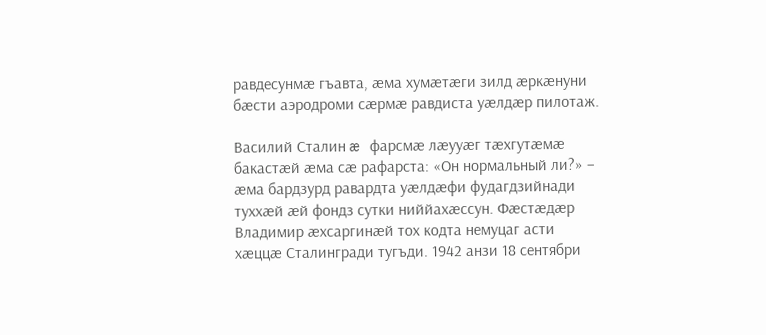равдесунмæ гъавта, æма хумæтæги зилд æркæнуни бæсти аэродроми сæрмæ равдиста уæлдæр пилотаж.

Василий Сталин æ фарсмæ лæууæг тæхгутæмæ бакастæй æма сæ рафарста: «Он нормальный ли?» – æма бардзурд равардта уæлдæфи фудагдзийнади туххæй æй фондз сутки ниййахæссун. Фæстæдæр Владимир æхсаргинæй тох кодта немуцаг асти хæццæ Сталингради тугъди. 1942 анзи 18 сентябри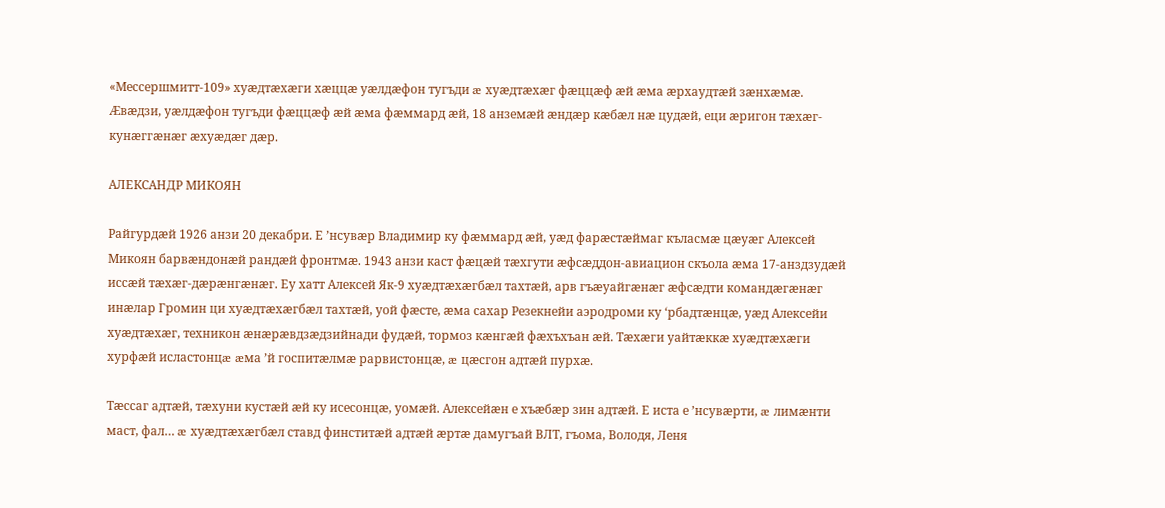«Мессершмитт-109» хуæдтæхæги хæццæ уæлдæфон тугъди æ хуæдтæхæг фæццæф æй æма æрхаудтæй зæнхæмæ. Æвæдзи, уæлдæфон тугъди фæццæф æй æма фæммард æй, 18 анземæй æндæр кæбæл нæ цудæй, еци æригон тæхæг-кунæггæнæг æхуæдæг дæр.

АЛЕКСАНДР МИКОЯН

Райгурдæй 1926 анзи 20 декабри. Е ’нсувæр Владимир ку фæммард æй, уæд фарæстæймаг къласмæ цæуæг Алексей Микоян барвæндонæй рандæй фронтмæ. 1943 анзи каст фæцæй тæхгути æфсæддон-авиацион скъола æма 17-анздзудæй иссæй тæхæг-дæрæнгæнæг. Еу хатт Алексей Як-9 хуæдтæхæгбæл тахтæй, арв гъæуайгæнæг æфсæдти командæгæнæг инæлар Громин ци хуæдтæхæгбæл тахтæй, уой фæсте, æма сахар Резекнейи аэродроми ку ‘рбадтæнцæ, уæд Алексейи хуæдтæхæг, техникон æнæрæвдзæдзийнади фудæй, тормоз кæнгæй фæхъхъан æй. Тæхæги уайтæккæ хуæдтæхæги хурфæй исластонцæ æма ’й госпитæлмæ рарвистонцæ, æ цæсгон адтæй пурхæ.

Тæссаг адтæй, тæхуни кустæй æй ку исесонцæ, уомæй. Алексейæн е хъæбæр зин адтæй. Е иста е ’нсувæрти, æ лимæнти маст, фал… æ хуæдтæхæгбæл ставд финститæй адтæй æртæ дамугъай ВЛТ, гъома, Володя, Леня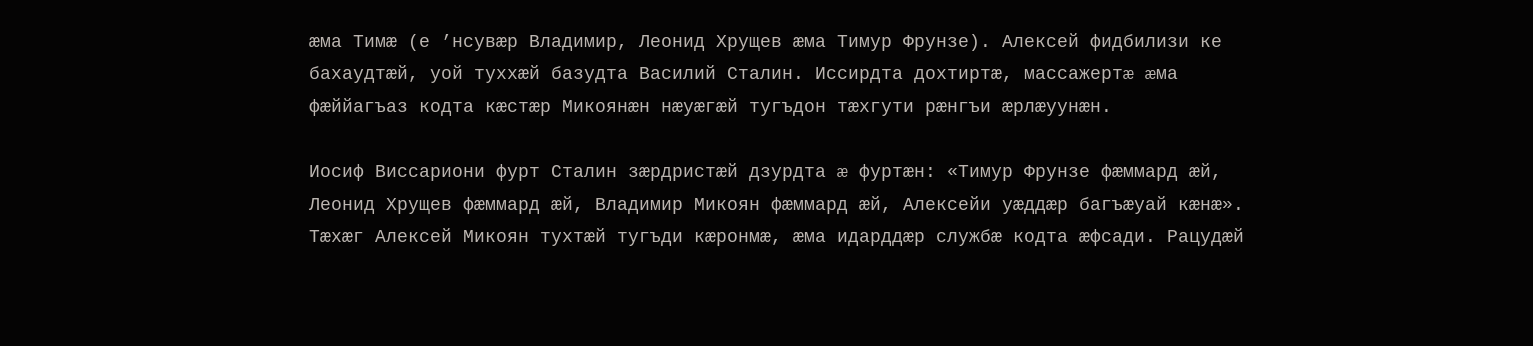æма Тимæ (е ’нсувæр Владимир, Леонид Хрущев æма Тимур Фрунзе). Алексей фидбилизи ке бахаудтæй, уой туххæй базудта Василий Сталин. Иссирдта дохтиртæ, массажертæ æма фæййагъаз кодта кæстæр Микоянæн нæуæгæй тугъдон тæхгути рæнгъи æрлæуунæн.

Иосиф Виссариони фурт Сталин зæрдристæй дзурдта æ фуртæн: «Тимур Фрунзе фæммард æй, Леонид Хрущев фæммард æй, Владимир Микоян фæммард æй, Алексейи уæддæр багъæуай кæнæ». Тæхæг Алексей Микоян тухтæй тугъди кæронмæ, æма идарддæр службæ кодта æфсади. Рацудæй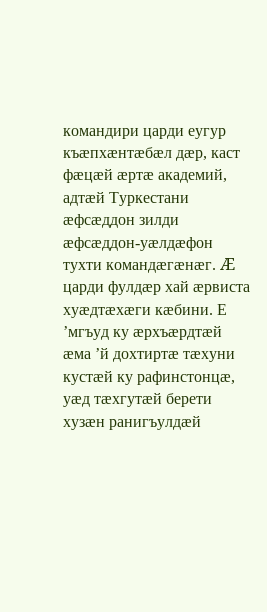командири царди еугур къæпхæнтæбæл дæр, каст фæцæй æртæ академий, адтæй Туркестани æфсæддон зилди æфсæддон-уæлдæфон тухти командæгæнæг. Æ царди фулдæр хай æрвиста хуæдтæхæги кæбини. Е ’мгъуд ку æрхъæрдтæй æма ’й дохтиртæ тæхуни кустæй ку рафинстонцæ, уæд тæхгутæй берети хузæн ранигъулдæй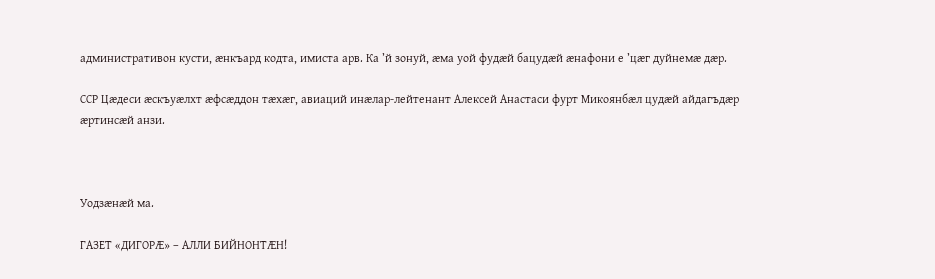административон кусти, æнкъард кодта, имиста арв. Ка ’й зонуй, æма уой фудæй бацудæй æнафони е ’цæг дуйнемæ дæр.

ССР Цæдеси æскъуæлхт æфсæддон тæхæг, авиаций инæлар-лейтенант Алексей Анастаси фурт Микоянбæл цудæй айдагъдæр æртинсæй анзи.



Уодзæнæй ма.

ГАЗЕТ «ДИГОРÆ» – АЛЛИ БИЙНОНТÆН!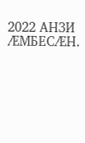2022 АНЗИ ÆМБЕСÆН.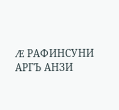Æ РАФИНСУНИ АРГЪ АНЗИ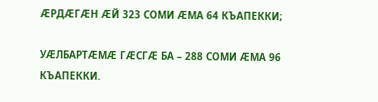ÆРДÆГÆН ÆЙ 323 СОМИ ÆМА 64 КЪАПЕККИ;

УÆЛБАРТÆМÆ ГÆСГÆ БА – 288 СОМИ ÆМА 96 КЪАПЕККИ.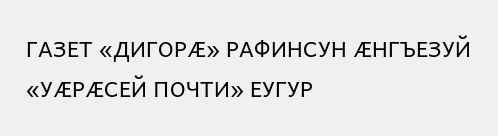ГАЗЕТ «ДИГОРÆ» РАФИНСУН ÆНГЪЕЗУЙ «УÆРÆСЕЙ ПОЧТИ» ЕУГУР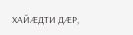ХАЙÆДТИ ДÆР,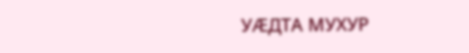УÆДТА МУХУР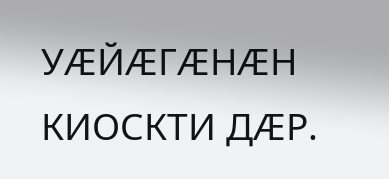УÆЙÆГÆНÆН КИОСКТИ ДÆР.